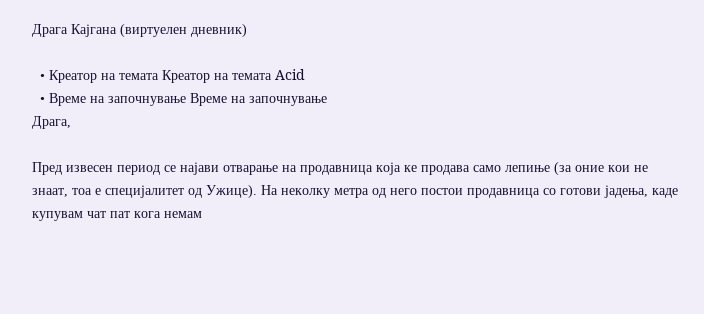Драга Кајгана (виртуелен дневник)

  • Креатор на темата Креатор на темата Acid
  • Време на започнување Време на започнување
Драга,

Пред извесен период се најави отварање на продавница која ке продава само лепиње (за оние кои не знаат, тоа е специјалитет од Ужице). На неколку метра од него постои продавница со готови јадења, каде купувам чат пат кога немам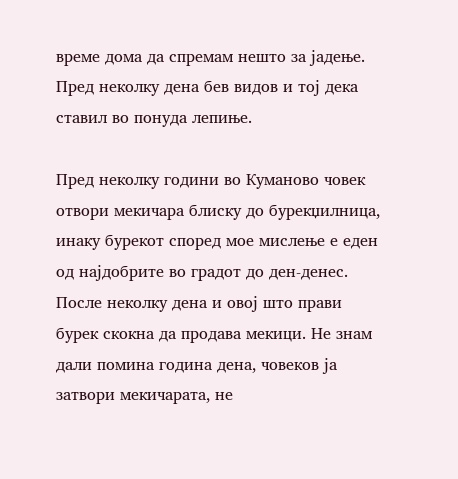време дома да спремам нешто за јадење. Пред неколку дена бев видов и тој дека ставил во понуда лепиње.

Пред неколку години во Куманово човек отвори мекичара блиску до бурекџилница, инаку бурекот според мое мислење е еден од најдобрите во градот до ден-денес. После неколку дена и овој што прави бурек скокна да продава мекици. Не знам дали помина година дена, човеков ја затвори мекичарата, не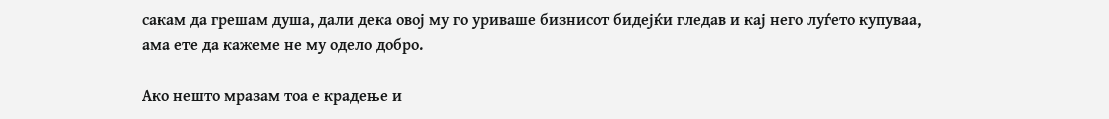сакам да грешам душа, дали дека овој му го уриваше бизнисот бидејќи гледав и кај него луѓето купуваа, ама ете да кажеме не му одело добро.

Ако нешто мразам тоа е крадење и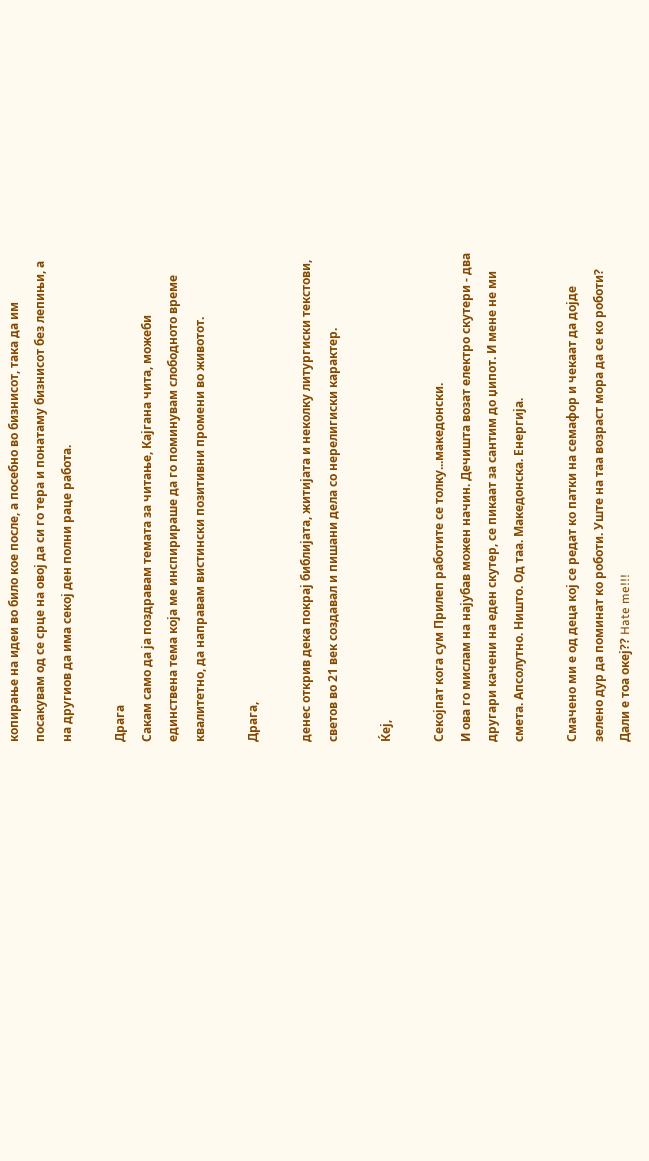копирање на идеи во било кое после, а посебно во бизнисот, така да им посакувам од се срце на овој да си го тера и понатаму бизнисот без лепињи, а на другиов да има секој ден полни раце работа.

Драга
Сакам само да ја поздравам темата за читање, Кајгана чита, можеби единствена тема која ме инспирираше да го поминувам слободното време квалитетно, да направам вистински позитивни промени во животот.

Драга,

денес открив дека покрај библијата, житијата и неколку литургиски текстови, светов во 21 век создавал и пишани дела со нерелигиски карактер.

Ќеј,

Секојпат кога сум Прилеп работите се толку...македонски.
И ова го мислам на најубав можен начин. Дечишта возат електро скутери - два другари качени на еден скутер, се пикаат за сантим до џипот. И мене не ми смета. Апсолутно. Ништо. Од таа. Македонска. Енергија.

Смачено ми е од деца кој се редат ко патки на семафор и чекаат да дојде зелено дур да поминат ко роботи. Уште на таа возраст мора да се ко роботи? Дали е тоа океј?? Hate me!!!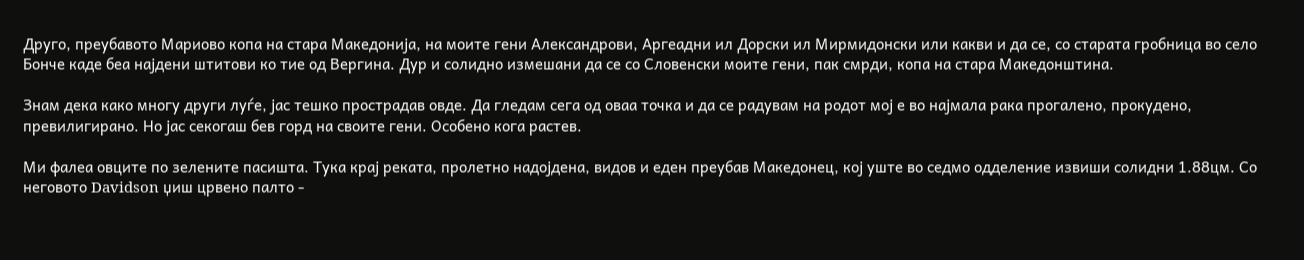Друго, преубавото Мариово копа на стара Македонија, на моите гени Александрови, Аргеадни ил Дорски ил Мирмидонски или какви и да се, со старата гробница во село Бонче каде беа најдени штитови ко тие од Вергина. Дур и солидно измешани да се со Словенски моите гени, пак смрди, копа на стара Македонштина.

Знам дека како многу други луѓе, јас тешко прострадав овде. Да гледам сега од оваа точка и да се радувам на родот мој е во најмала рака прогалено, прокудено, превилигирано. Но јас секогаш бев горд на своите гени. Особено кога растев.

Ми фалеа овците по зелените пасишта. Тука крај реката, пролетно надојдена, видов и еден преубав Македонец, кој уште во седмо одделение извиши солидни 1.88цм. Со неговото Davidson џиш црвено палто -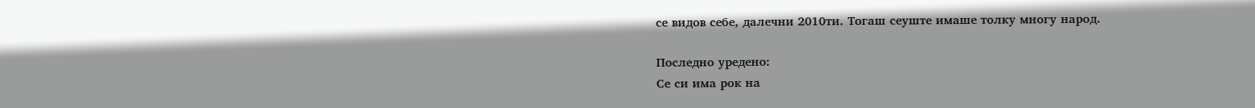се видов себе, далечни 2010ти. Тогаш сеуште имаше толку многу народ.

Последно уредено:
Се си има рок на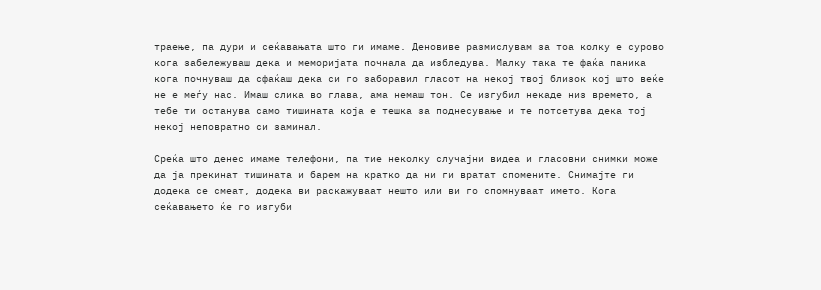траење, па дури и сеќавањата што ги имаме. Деновиве размислувам за тоа колку е сурово кога забележуваш дека и меморијата почнала да избледува. Малку така те фаќа паника кога почнуваш да сфаќаш дека си го заборавил гласот на некој твој близок кој што веќе не е меѓу нас. Имаш слика во глава, ама немаш тон. Се изгубил некаде низ времето, а тебе ти останува само тишината која е тешка за поднесување и те потсетува дека тој некој неповратно си заминал.

Среќа што денес имаме телефони, па тие неколку случајни видеа и гласовни снимки може да ја прекинат тишината и барем на кратко да ни ги вратат спомените. Снимајте ги додека се смеат, додека ви раскажуваат нешто или ви го спомнуваат името. Кога сеќавањето ќе го изгуби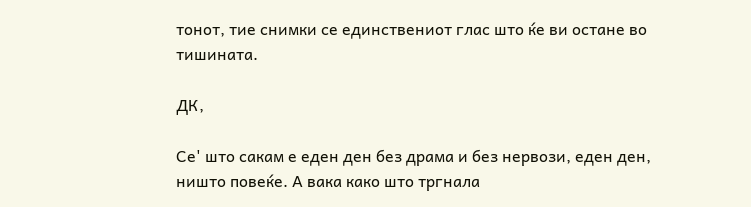тонот, тие снимки се единствениот глас што ќе ви остане во тишината.

ДК,

Се' што сакам е еден ден без драма и без нервози, еден ден, ништо повеќе. А вака како што тргнала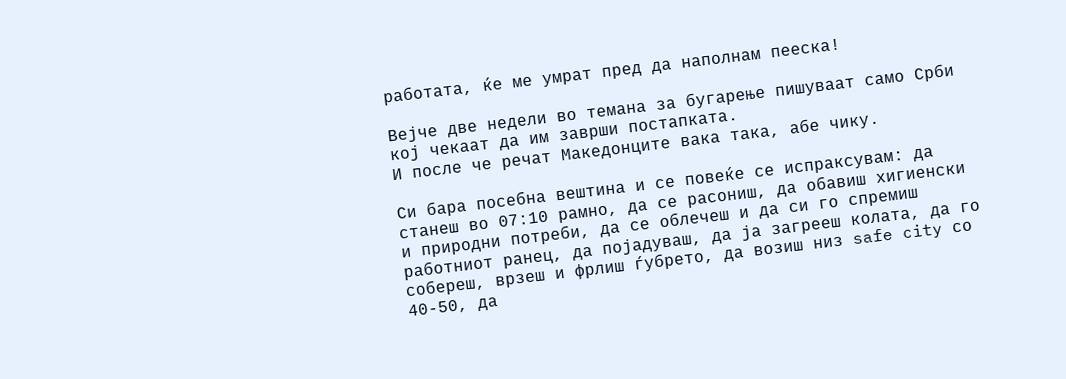работата, ќе ме умрат пред да наполнам пееска!

Вејче две недели во темана за бугарење пишуваат само Срби кој чекаат да им заврши постапката.
И после че речат Македонците вака така, абе чику.

Си бара посебна вештина и се повеќе се испраксувам: да станеш во 07:10 рамно, да се расониш, да обавиш хигиенски и природни потреби, да се облечеш и да си го спремиш работниот ранец, да појадуваш, да ја загрееш колата, да го собереш, врзеш и фрлиш ѓубрето, да возиш низ safe city со 40-50, да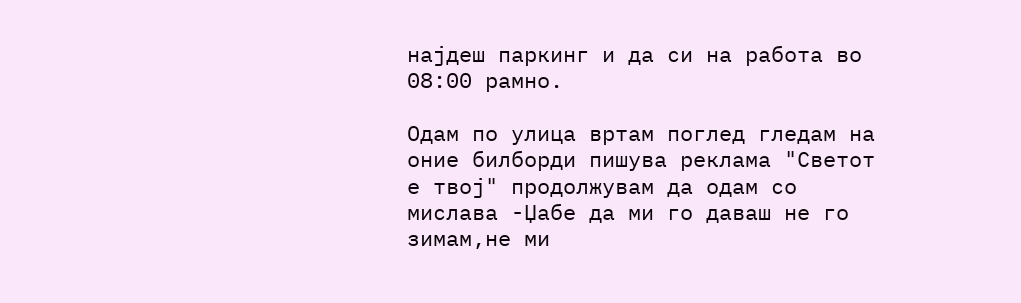најдеш паркинг и да си на работа во 08:00 рамно.

Одам по улица вртам поглед гледам на оние билборди пишува реклама "Светот е твој" продолжувам да одам со мислава -Џабе да ми го даваш не го зимам,не ми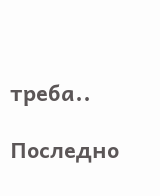треба..

Последно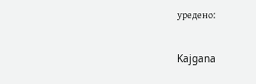уредено:

Kajgana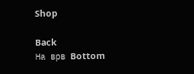Shop

Back
На врв Bottom